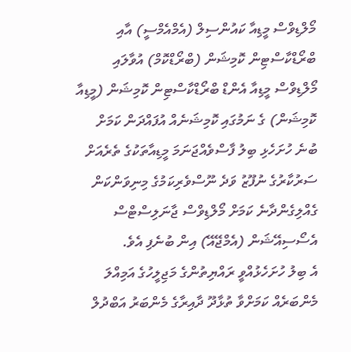މޯލްޑިވްސް މީޑިއާ ކައުންސިލް (އެމްއެމްސީ) އާއި ބްރޯޑްކާސްޓިން ކޮމިޝަން (ބްރޯޑްކޮމް) އުވާލައި މޯލްޑިވްސް މީޑިއާ އެންޑް ބްރޯޑްކާސްޓިން ކޮމިޝަން (މީޑިއާ ކޮމިޝަން) ގެ ނަމުގައި ކޮމިޝަނެއް އުފައްދަން ކަމަށް ބުނެ ހުށަހެޅި ބިލު ފާސްވެއްޖަނަމަ މީޑިއާތަކުގެ ތެރެއަށް ސަރުކާރުގެ ނުފޫޒު ވަދެ ނޫސްވެރިކަމުގެ މިނިވަންކަން ގެއްލިގެންދާނެ ކަމަށް މޯލްޑިވްސް ޖާނަލިސްޓްސް އެސޯސިއޭޝަން (އެމްޖޭއޭ) އިން ބުނެފި އެވެ.
އެ ބިލު ހުށަހެޅުއްވީ ރައްޔިތުންގެ މަޖިލީހުގެ އަމިއްލަ މެންބަރެއް ކަމަށްވާ ތުޅާދޫ ދާއިރާގެ މެންބަރު އަބްދުލް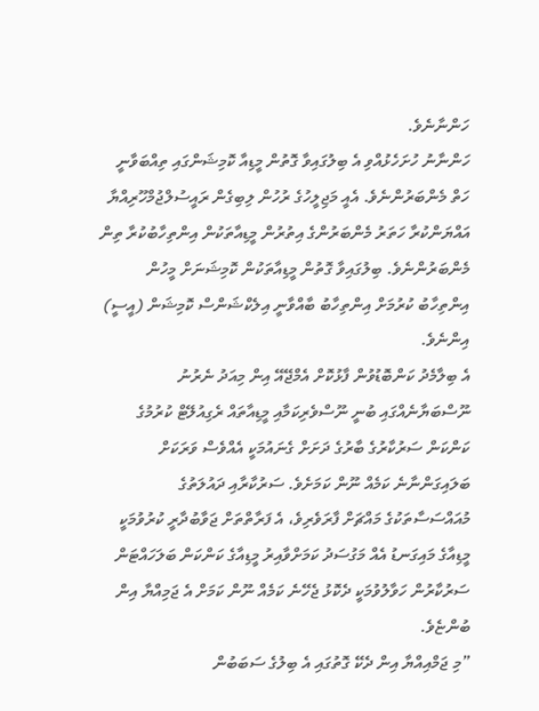ހަންނާނެވެ.
ހަންނާނު ހުށަހެޅުއްވި އެ ބިލުގައިވާ ގޮތުން މީޑިއާ ކޮމިޝަންގައި ތިއްބަވާނީ ހަތް މެންބަރުންނެވެ. އެއީ މަޖިލީހުގެ ރުހުން ލިބިގެން ރައީސުލްޖުމްހޫރިއްޔާ އައްޔަންކުރާ ހަތަރު މެންބަރުންގެ އިތުރުން މީޑިއާތަކުން އިންތިހާބުކުރާ ތިން މެންބަރުންނެވެ. ބިލުގައިވާ ގޮތުން މީޑިއާތަކުން ކޮމިޝަނަށް މީހުން އިންތިހާބު ކުރުމަށް އިންތިހާބު ބާއްވާނީ އިލެކްޝަންސް ކޮމިޝަން (އީސީ) އިންނެވެ.
އެ ބިލާމެދު ކަންބޮޑުވުން ފާޅުކޮށް އެމްޖޭއޭ އިން މިއަދު ނެރުނު ނޫސްބަޔާނެއްގައި ބުނީ ނޫސްވެރިކަމާއި މީޑިއާތައް ރެގިއުލޭޓް ކުރުމުގެ ކަންކަން ސަރުކާރުގެ ބާރުގެ ދަށަށް ގެނައުމަކީ އެއްވެސް ވަރަކަށް ބަލައިގަންނާނެ ކަމެއް ނޫން ކަމަށެވެ. ސަރުކާރާއި ދައުލަތުގެ މުއައްސަސާތަކުގެ މައްޗަށް ފާރަވެރިވެ، އެ ފަރާތްތަށް ޖަވާބުދާރީ ކުރުވުމަކީ މީޑިއާގެ މައިގަނޑު އެއް މަގުސަދު ކަމަށްވާއިރު މީޑިއާގެ ކަންކަން ބަލަހައްޓަން ސަރުކާރުން ހަވާލުވުމަކީ ދެކޮޅު ޖެހޭނެ ކަމެއް ނޫން ކަމަށް އެ ޖަމިއްޔާ އިން ބުންޏެވެ.
”މި ޖަމްއިއްޔާ އިން ދެކޭ ގޮތުގައި އެ ބިލުގެ ސަބަބުން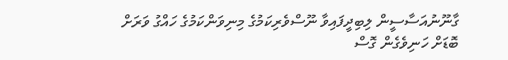ގާނޫނުއަސާސީން ލިބިދީފައިވާ ނޫސްވެރިކަމުގެ މިނިވަންކަމުގެ ހައްގު ވަރަށް ބޮޑަށް ހަނިވެގެން ގޮސް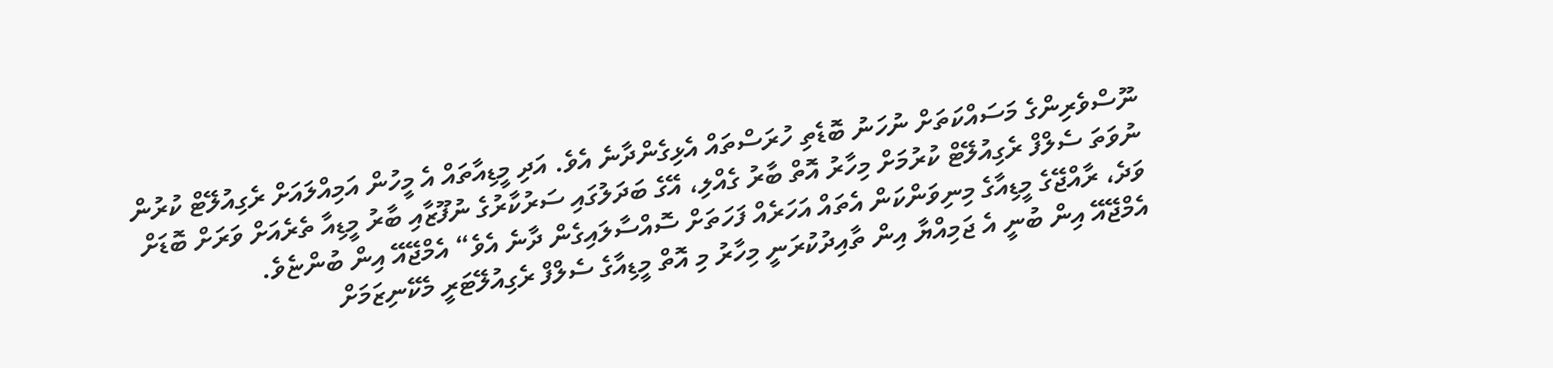ނޫސްވެރިންގެ މަސައްކަތަށް ނުހަނު ބޮޑެތި ހުރަސްތައް އެޅިގެންދާނެ އެވެ. އަދި މީޑިއާތައް އެ މީހުން އަމިއްލައަށް ރެގިއުލޭޓް ކުރުން ނުވަތަ ސެލްފް ރެގިއުލޭޓް ކުރުމަށް މިހާރު އޮތް ބާރު ގެއްލި، އޭގެ ބަދަލުގައި ސަރުކާރުގެ ނުފޫޒާއި ބާރު މީޑިއާ ތެރެއަށް ވަރަށް ބޮޑަށް ވަދެ، ރާއްޖޭގެ މީޑިއާގެ މިނިވަންކަން އެތައް އަހަރެއް ފަހަތަށް ސޮއްސާލައިގެން ދާނެ އެވެ“ އެމްޖޭއޭ އިން ބުންޏެވެ.
އެމްޖޭއޭ އިން ބުނީ އެ ޖަމިއްޔާ އިން ތާއިދުކުރަނީ މިހާރު މި އޮތް މީޑިއާގެ ސެލްފް ރެގިއުލޭޓަރީ މެކޭނިޒަމަށް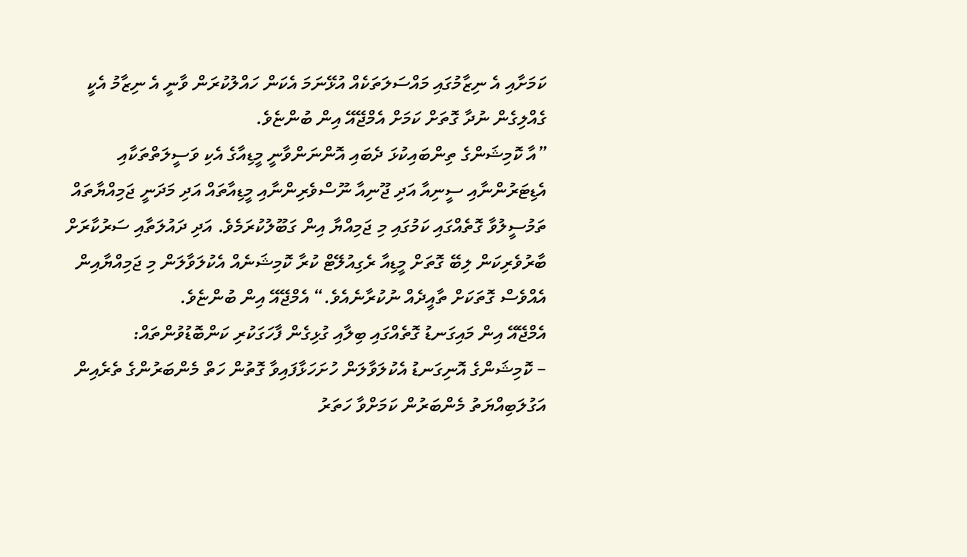ކަމަށާއި އެ ނިޒާމުގައި މައްސަލަތަކެއް އުޅޭނަމަ އެކަން ހައްލުކުރަން ވާނީ އެ ނިޒާމު އެކީ ގެއްލިގެން ނުދާ ގޮތަށް ކަމަށް އެމްޖޭއޭ އިން ބުންޏެވެ.
”އާ ކޮމިޝަންގެ ތިންބައިކުޅަ ދެބައި އޮންނަންވާނީ މީޑިއާގެ އެކި ވަސީލަތްތަކާއި އެޑިޓަރުންނާއި ސީނިއާ އަދި ޖޫނިއާ ނޫސްވެރިންނާއި މީޑިއާތައް އަދި މަދަނީ ޖަމިއްޔާތައް ތަމުސީލުވާ ގޮތެއްގައި ކަމުގައި މި ޖަމިއްޔާ އިން ގަބޫލުކުރަމެވެ. އަދި ދައުލަތާއި ސަރުކާރަށް ބާރުވެރިކަން ލިބޭ ގޮތަށް މީޑިއާ ރެގިއުލޭޓް ކުރާ ކޮމިޝަނެއް އެކުލަވާލަން މި ޖަމިއްޔާއިން އެއްވެސް ގޮތަކަށް ތާއީދެއް ނުކުރާނެއެވެ.“ އެމްޖޭއޭ އިން ބުންޏެވެ.
އެމްޖޭއޭ އިން މައިގަނޑު ގޮތެއްގައި ބިލާއި ގުޅިގެން ފާހަގަކުރި ކަންބޮޑުވުންތައް:
– ކޮމިޝަންގެ އޮނިގަނޑު އެކުލަވާލަން ހުށަހަޅާފައިވާ ގޮތުން ހަތް މެންބަރުންގެ ތެރެއިން އަގުލަބިއްޔަތު މެންބަރުން ކަމަށްވާ ހަތަރު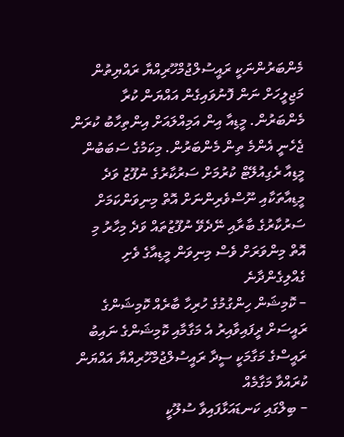މެންބަރުންނަކީ ރައީސުލްޖުމްހޫރިއްޔާ ރައްޔިތުން މަޖިލީހަށް ނަން ފޮނުވައިގެން އައްޔަން ކުރާ މެންބަރުން. މީޑިއާ އިން އަމިއްލައަށް އިންތިހާބު ކުރަން ޖެހެނީ އެންމެ ތިން މެންބަރުން. މިކަމުގެ ސަބަބުން މީޑިއާ ރެގިއުލޭޓް ކުރުމަށް ސަރުކާރުގެ ނުފޫޒު ވަދެ މީޑިއާތަކާއި ނޫސްވެރިންނަށް އޮތް މިނިވަންކަމަށް ސަރުކާރުގެ ބާރާއި ނޭދެވޭ ނުފޫޒުތައް ވަދެ މިހާރު މި އޮތް މިންވަރަށް ވެސް މިނިވަން މީޑިއާގެ ވެށި ގެއްލިގެންދާނެ
– ކޮމިޝަން ހިންގުމުގެ ހުރިހާ ބާރެއް ކޮމިޝަންގެ ރައީސަށް ދީފައިވާއިރު އެ މަގާމާއި ކޮމިޝަންގެ ނައިބު ރައީސްގެ މަގާމަކީ ސީދާ ރައީސުލްޖުމްހޫރިއްޔާ އައްޔަން ކުރައްވާ މަގާމެއް
– ބިލްގައި ކަނޑައަޅާފައިވާ ސުލޫކީ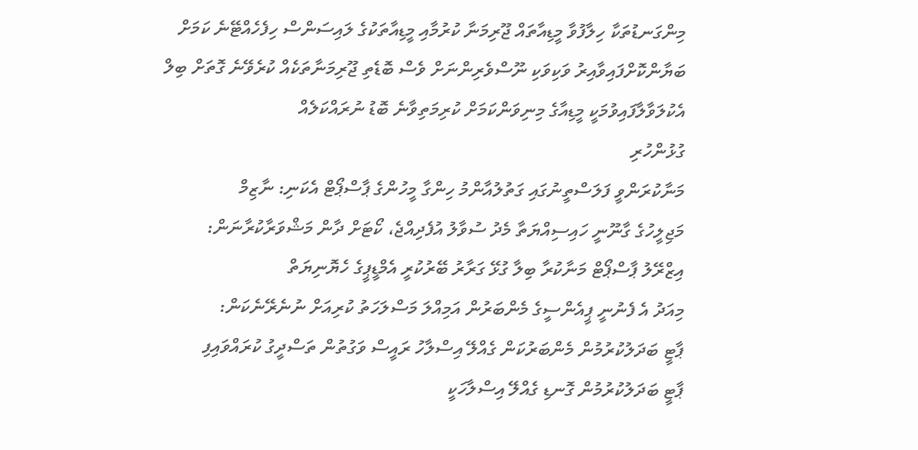މިންގަނޑުތަކާ ހިލާފުވާ މީޑިއާތައް ޖޫރިމަނާ ކުރުމާއި މީޑިއާތަކުގެ ލައިސަންސް ހިފެހެއްޓޭނެ ކަމަށް ބަޔާންކޮށްފައިވާއިރު ވަކިވަކި ނޫސްވެރިންނަށް ވެސް ބޮޑެތި ޖޫރިމަނާތަކެއް ކުރެވޭނެ ގޮތަށް ބިލް އެކުލަވާލާފައިވުމަކީ މީޑިއާގެ މިނިވަންކަމަށް ކުރިމަތިވާނެ ބޮޑު ނުރައްކަލެއް
ގުޅުންހުރި
މަނާކުރަންވީ ފަލަސްތީނުގައި ގަތުލުއާންމު ހިންގާ މީހުންގެ ޕާސްޕޯޓް އެކަނި: ނާޒިމް
މަޖިލީހުގެ ގާނޫނީ ހައިސިއްޔަތާ މެދު ސުވާލު އުފެދިއްޖެ، ކޯޓަށް ދާން މަޝްވަރާކުރާނަން:
އިޒްރޭލު ޕާސްޕޯޓް މަނާކުރާ ބިލާ ގުޅޭ ގަރާރު ބޭރުކުރީ އެމްޑީޕީގެ ހެޔޮނިޔަތް
މިއަދު އެ ފެނުނީ ޕީއެންސީގެ މެންބަރުން އަމިއްލަ މަސްލަހަތު ކުރިއަށް ނުނެރޭނެކަން:
ޕާޓީ ބަދަލުކުރުމުން މެންބަރުކަން ގެއްލޭ އިސްލާހު ރައީސް ވަގުތުން ތަސްދީގު ކުރައްވައިފި
ޕާޓީ ބަދަލުކުރުމުން ގޮނޑި ގެއްލޭ އިސްލާހަކީ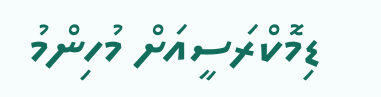ޑިމޮކްރަސީއަށް މުހިންމު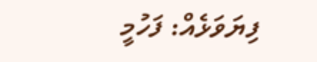ފިޔަވަޅެއް: ފަހުމީ